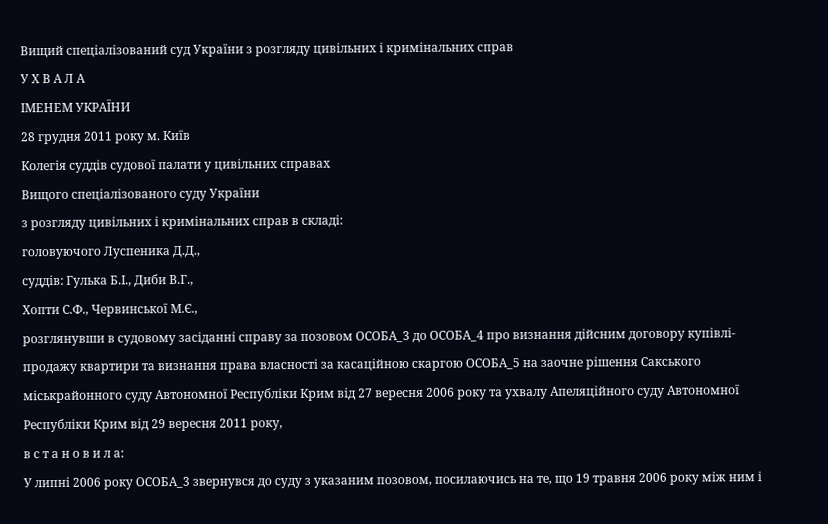Вищий спеціалізований суд України з розгляду цивільних і кримінальних справ
У Х В А Л А
ІМЕНЕМ УКРАЇНИ
28 грудня 2011 року м. Київ
Колегія суддів судової палати у цивільних справах
Вищого спеціалізованого суду України
з розгляду цивільних і кримінальних справ в складі:
головуючого Луспеника Д.Д.,
суддів: Гулька Б.І., Диби В.Г.,
Хопти С.Ф., Червинської М.Є.,
розглянувши в судовому засіданні справу за позовом ОСОБА_3 до ОСОБА_4 про визнання дійсним договору купівлі-продажу квартири та визнання права власності за касаційною скаргою ОСОБА_5 на заочне рішення Сакського міськрайонного суду Автономної Республіки Крим від 27 вересня 2006 року та ухвалу Апеляційного суду Автономної Республіки Крим від 29 вересня 2011 року,
в с т а н о в и л а:
У липні 2006 року ОСОБА_3 звернувся до суду з указаним позовом, посилаючись на те, що 19 травня 2006 року між ним і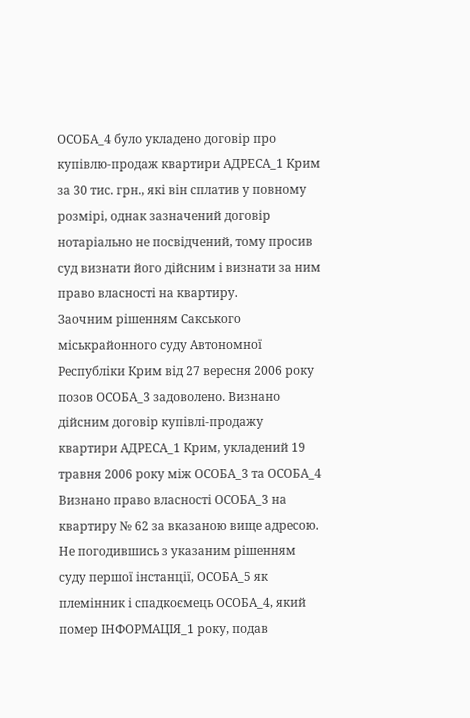ОСОБА_4 було укладено договір про купівлю-продаж квартири АДРЕСА_1 Крим за 30 тис. грн., які він сплатив у повному розмірі, однак зазначений договір нотаріально не посвідчений, тому просив суд визнати його дійсним і визнати за ним право власності на квартиру.
Заочним рішенням Сакського міськрайонного суду Автономної Республіки Крим від 27 вересня 2006 року позов ОСОБА_3 задоволено. Визнано дійсним договір купівлі-продажу квартири АДРЕСА_1 Крим, укладений 19 травня 2006 року між ОСОБА_3 та ОСОБА_4 Визнано право власності ОСОБА_3 на квартиру № 62 за вказаною вище адресою.
Не погодившись з указаним рішенням суду першої інстанції, ОСОБА_5 як племінник і спадкоємець ОСОБА_4, який помер ІНФОРМАЦІЯ_1 року, подав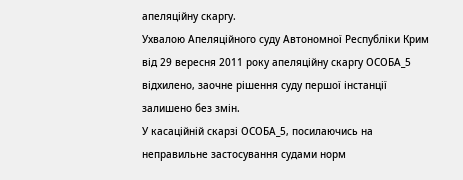апеляційну скаргу.
Ухвалою Апеляційного суду Автономної Республіки Крим від 29 вересня 2011 року апеляційну скаргу ОСОБА_5 відхилено, заочне рішення суду першої інстанції залишено без змін.
У касаційній скарзі ОСОБА_5, посилаючись на неправильне застосування судами норм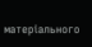матеріального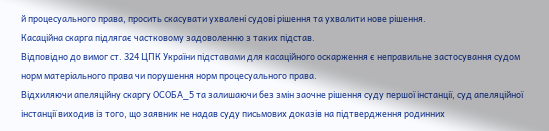й процесуального права, просить скасувати ухвалені судові рішення та ухвалити нове рішення.
Касаційна скарга підлягає частковому задоволенню з таких підстав.
Відповідно до вимог ст. 324 ЦПК України підставами для касаційного оскарження є неправильне застосування судом норм матеріального права чи порушення норм процесуального права.
Відхиляючи апеляційну скаргу ОСОБА_5 та залишаючи без змін заочне рішення суду першої інстанції, суд апеляційної інстанції виходив із того, що заявник не надав суду письмових доказів на підтвердження родинних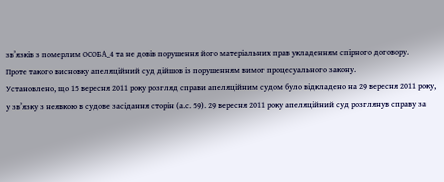зв’язків з померлим ОСОБА_4 та не довів порушення його матеріальних прав укладенням спірного договору.
Проте такого висновку апеляційний суд дійшов із порушенням вимог процесуального закону.
Установлено, що 15 вересня 2011 року розгляд справи апеляційним судом було відкладено на 29 вересня 2011 року, у зв’язку з неявкою в судове засідання сторін (а.с. 59). 29 вересня 2011 року апеляційний суд розглянув справу за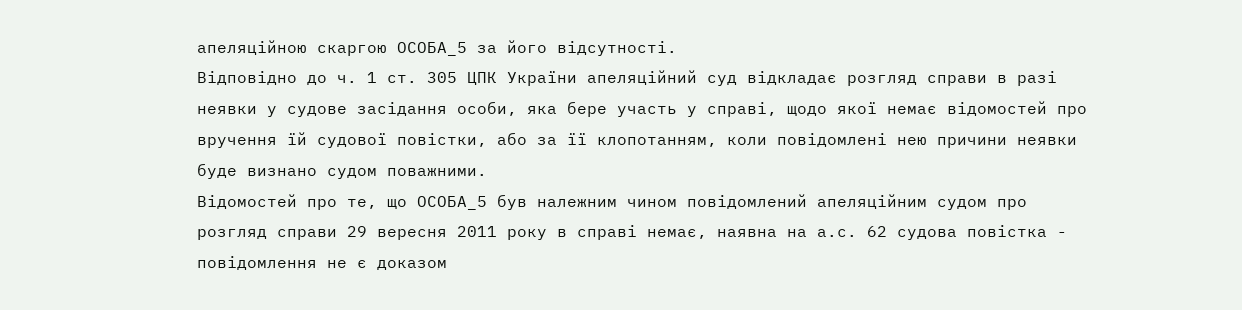апеляційною скаргою ОСОБА_5 за його відсутності.
Відповідно до ч. 1 ст. 305 ЦПК України апеляційний суд відкладає розгляд справи в разі неявки у судове засідання особи, яка бере участь у справі, щодо якої немає відомостей про вручення їй судової повістки, або за її клопотанням, коли повідомлені нею причини неявки буде визнано судом поважними.
Відомостей про те, що ОСОБА_5 був належним чином повідомлений апеляційним судом про розгляд справи 29 вересня 2011 року в справі немає, наявна на а.с. 62 судова повістка - повідомлення не є доказом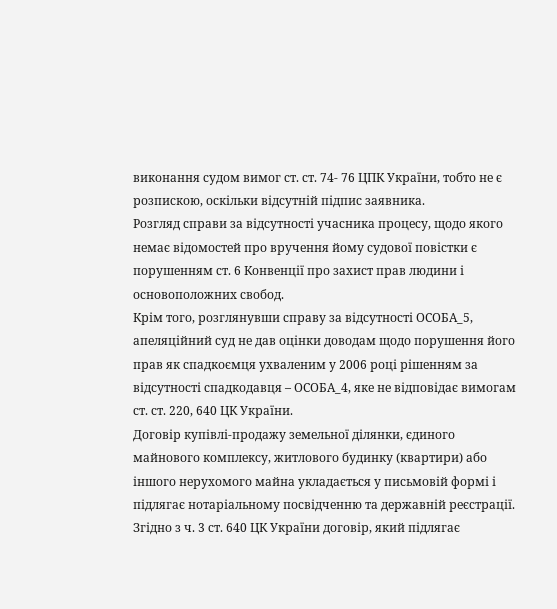виконання судом вимог ст. ст. 74- 76 ЦПК України, тобто не є розпискою, оскільки відсутній підпис заявника.
Розгляд справи за відсутності учасника процесу, щодо якого немає відомостей про вручення йому судової повістки є порушенням ст. 6 Конвенції про захист прав людини і основоположних свобод.
Крім того, розглянувши справу за відсутності ОСОБА_5, апеляційний суд не дав оцінки доводам щодо порушення його прав як спадкоємця ухваленим у 2006 році рішенням за відсутності спадкодавця – ОСОБА_4, яке не відповідає вимогам ст. ст. 220, 640 ЦК України.
Договір купівлі-продажу земельної ділянки, єдиного майнового комплексу, житлового будинку (квартири) або іншого нерухомого майна укладається у письмовій формі і підлягає нотаріальному посвідченню та державній реєстрації.
Згідно з ч. 3 ст. 640 ЦК України договір, який підлягає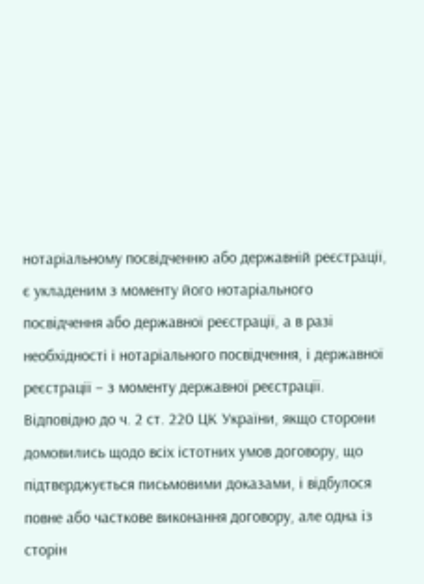нотаріальному посвідченню або державній реєстрації, є укладеним з моменту його нотаріального посвідчення або державної реєстрації, а в разі необхідності і нотаріального посвідчення, і державної реєстрації – з моменту державної реєстрації.
Відповідно до ч. 2 ст. 220 ЦК України, якщо сторони домовились щодо всіх істотних умов договору, що підтверджується письмовими доказами, і відбулося повне або часткове виконання договору, але одна із сторін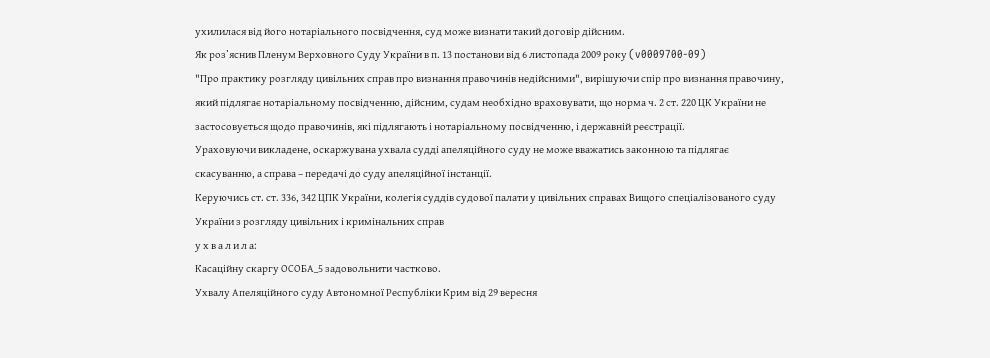ухилилася від його нотаріального посвідчення, суд може визнати такий договір дійсним.
Як роз’яснив Пленум Верховного Суду України в п. 13 постанови від 6 листопада 2009 року (v0009700-09)
"Про практику розгляду цивільних справ про визнання правочинів недійсними", вирішуючи спір про визнання правочину, який підлягає нотаріальному посвідченню, дійсним, судам необхідно враховувати, що норма ч. 2 ст. 220 ЦК України не застосовується щодо правочинів, які підлягають і нотаріальному посвідченню, і державній реєстрації.
Ураховуючи викладене, оскаржувана ухвала судді апеляційного суду не може вважатись законною та підлягає скасуванню, а справа – передачі до суду апеляційної інстанції.
Керуючись ст. ст. 336, 342 ЦПК України, колегія суддів судової палати у цивільних справах Вищого спеціалізованого суду України з розгляду цивільних і кримінальних справ
у х в а л и л а:
Касаційну скаргу ОСОБА_5 задовольнити частково.
Ухвалу Апеляційного суду Автономної Республіки Крим від 29 вересня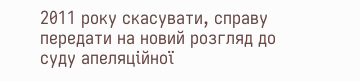2011 року скасувати, справу передати на новий розгляд до суду апеляційної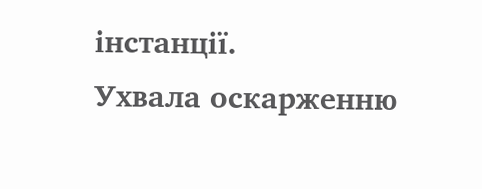інстанції.
Ухвала оскарженню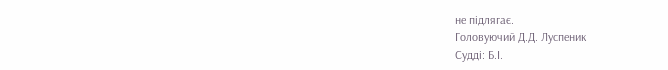не підлягає.
Головуючий Д.Д. Луспеник
Судді: Б.І.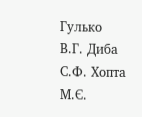Гулько
В.Г. Диба
С.Ф. Хопта
М.Є.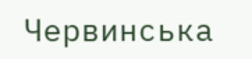Червинська